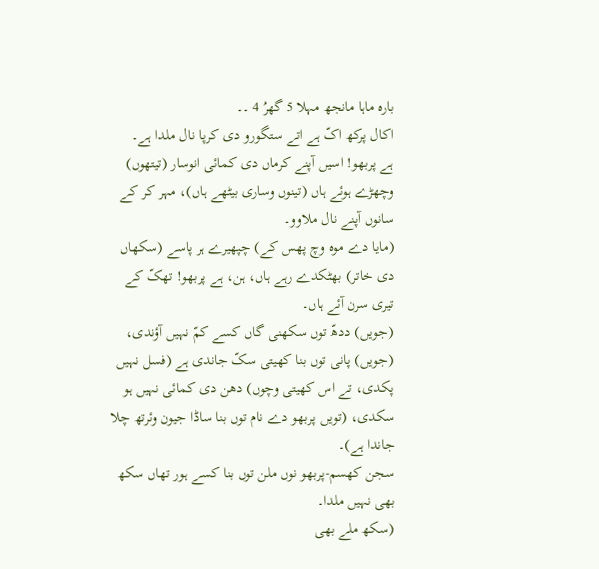بارہ ماہا مانجھ مہلا 5 گھرُ 4 ۔۔
اکال پرکھ اکّ ہے اتے ستگورو دی کرپا نال ملدا ہے۔
ہے پربھو! اسیں آپنے کرماں دی کمائی انوسار (تیتھوں) وچھڑے ہوئے ہاں (تینوں وساری بیٹھے ہاں)، مہر کر کے سانوں آپنے نال ملاوو۔
(مایا دے موہ وچ پھس کے) چپھیرے ہر پاسے (سکھاں دی خاتر) بھٹکدے رہے ہاں، ہن، ہے پربھو! تھکّ کے تیری سرن آئے ہاں۔
(جویں) ددھّ توں سکھنی گاں کسے کمّ نہیں آؤندی،
(جویں) پانی توں بنا کھیتی سکّ جاندی ہے (فسل نہیں پکدی، تے اس کھیتی وچوں) دھن دی کمائی نہیں ہو سکدی، (تویں پربھو دے نام توں بنا ساڈا جیون وئرتھ چلا جاندا ہے)۔
سجن کھسم-پربھو نوں ملن توں بنا کسے ہور تھاں سکھ بھی نہیں ملدا۔
(سکھ ملے بھی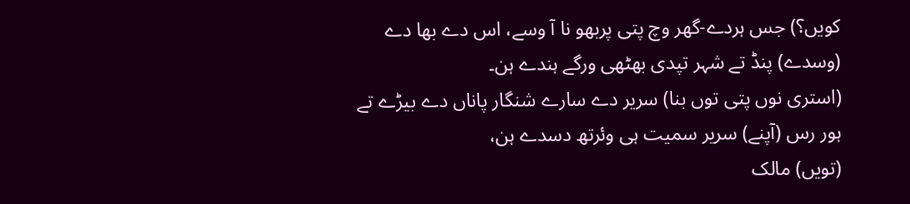کویں؟) جس ہردے-گھر وچ پتی پربھو نا آ وسے، اس دے بھا دے (وسدے) پنڈ تے شہر تپدی بھٹھی ورگے ہندے ہن۔
(استری نوں پتی توں بنا) سریر دے سارے شنگار پاناں دے بیڑے تے ہور رس (آپنے) سریر سمیت ہی وئرتھ دسدے ہن،
(تویں) مالک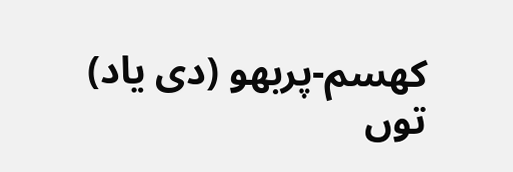کھسم-پربھو (دی یاد) توں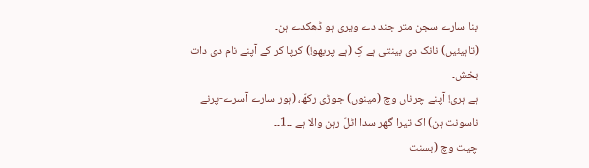بنا سارے سجن متر جند دے ویری ہو ڈھکدے ہن۔
(تاہیئیں) نانک دی بینتی ہے کِ (ہے پربھو!) کرپا کر کے آپنے نام دی دات بخش۔
ہے ہری! آپنے چرناں وچ (مینوں) جوڑی رکھّ، (ہور سارے آسرے-پرنے ناسونت ہن) اک تیرا گھر سدا اٹلّ رہن والا ہے ۔۔1۔۔
چیت وچ (بسنت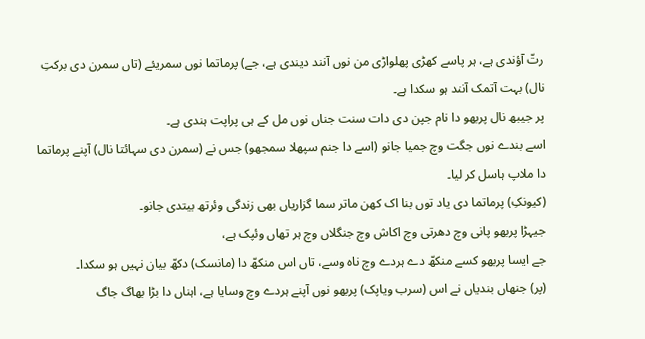رتّ آؤندی ہے، ہر پاسے کھڑی پھلواڑی من نوں آنند دیندی ہے، جے) پرماتما نوں سمریئے (تاں سمرن دی برکتِ نال) بہت آتمک آنند ہو سکدا ہے۔
پر جیبھ نال پربھو دا نام جپن دی دات سنت جناں نوں مل کے ہی پراپت ہندی ہے۔
اسے بندے نوں جگت وچ جمیا جانو (اسے دا جنم سپھلا سمجھو) جس نے (سمرن دی سہائتا نال) آپنے پرماتما دا ملاپ ہاسل کر لیا۔
(کیونکِ) پرماتما دی یاد توں بنا اک کھن ماتر سما گزاریاں بھی زندگی وئرتھ بیتدی جانو۔
جیہڑا پربھو پانی وچ دھرتی وچ اکاش وچ جنگلاں وچ ہر تھاں وئپک ہے،
جے ایسا پربھو کسے منکھّ دے ہردے وچ ناہ وسے، تاں اس منکھّ دا (مانسک) دکھّ بیان نہیں ہو سکدا۔
(پر) جنھاں بندیاں نے اس (سرب ویاپک) پربھو نوں آپنے ہردے وچ وسایا ہے، اہناں دا بڑا بھاگ جاگ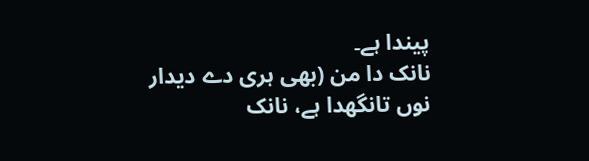پیندا ہے۔
نانک دا من (بھی ہری دے دیدار نوں تانگھدا ہے، نانک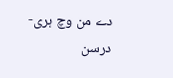دے من وچ ہری-درسن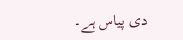دی پیاس ہے۔